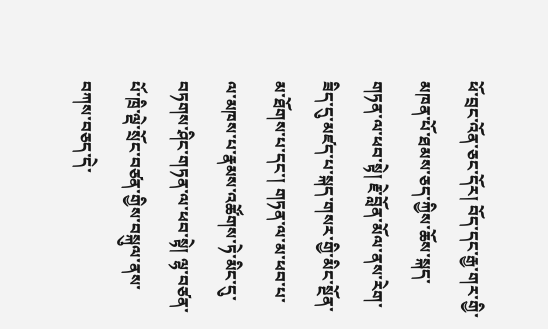ཕོ་བྲང་འོན་ཅང་དོར། བོད་དང་རྒྱ་གར་གྱི་མཁན་པོ་ཐམས་ཅད་ཀྱིས་ཆོས་སྐད་གཏན་ལ་ཕབ་སྟེ། རྗེ་བློན་མོལ་ནས་རེག་ཟིད་དུ་མཛད་པ་སྐད་གསར་གྱི་མིང་སྔོན་མ་ཐོགས་པ་དང་། གཏན་ལ་མ་ཕབ་པ་ལ་མཁས་པ་རྣམས་འཚོགས་ཏེ་མིང་དུ་བཏགས་ཤིང་གཏན་ལ་ཕབ་སྟེ། ལྷ་བཙན་པོ་ཁྲི་ལྡེ་སྲོང་བཙན་གྱིས་བསྐུལ་ནས་བཀས་བཅད་དེ་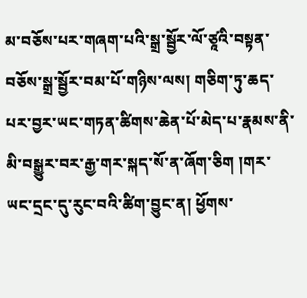མ་བཅོས་པར་གཞག་པའི་སྒྲ་སྦྱོར་ལོ་ཙཱའི་བསྟན་བཅོས་སྒྲ་སྦྱོར་བམ་པོ་གཉིས་ལས། གཅིག་ཏུ་ཆད་པར་བྱར་ཡང་གཏན་ཚིགས་ཆེན་པོ་མེད་པ་རྣམས་ནི་མི་བསྒྱུར་བར་རྒྱ་གར་སྐད་སོ་ན་ཞོག་ཅིག །གར་ཡང་དྲང་དུ་རུང་བའི་ཚིག་བྱུང་ན། ཕྱོགས་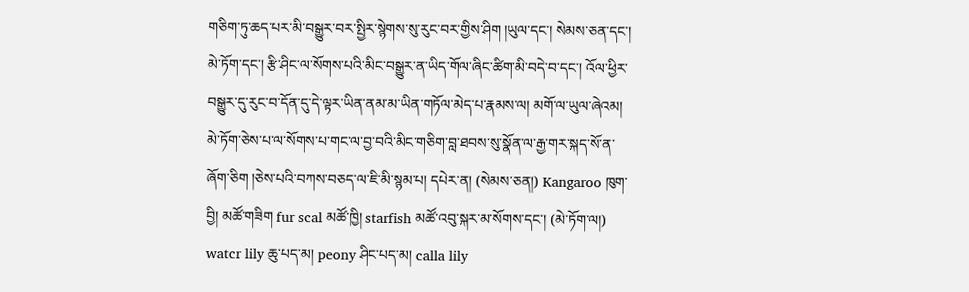གཅིག་ཏུ་ཆད་པར་མི་བསྒྱུར་བར་སྤྱིར་སྙེགས་སུ་རུང་བར་གྱིས་ཤིག །ཡུལ་དང་། སེམས་ཅན་དང་། མེ་ཏོག་དང་། རྩི་ཤིང་ལ་སོགས་པའི་མིང་བསྒྱུར་ན་ཡིད་གོལ་ཞིང་ཚིག་མི་བདེ་བ་དང་། འོལ་ཕྱིར་བསྒྱུར་དུ་རུང་བ་དོན་དུ་དེ་ལྟར་ཡིན་ནམ་མ་ཡིན་གཏོལ་མེད་པ་རྣམས་ལ། མགོ་ལ་ཡུལ་ཞེའམ། མེ་ཏོག་ཅེས་པ་ལ་སོགས་པ་གང་ལ་བྱ་བའི་མིང་གཅིག་བླ་ཐབས་སུ་སྣོན་ལ་རྒྱ་གར་སྐད་སོ་ན་ཞོག་ཅིག །ཅེས་པའི་བཀས་བཅད་ལ་ཇི་མི་སྙམ་པ། དཔེར་ན། (སེམས་ཅན།) Kangaroo ཁུག་བྱི། མཚོ་གཟིག fur scal མཚོ་ཁྱི། starfish མཚོ་འབུ་སྐར་མ་སོགས་དང་། (མེ་ཏོག་ལ།) watcr lily ཆུ་པད་མ། peony ཤིང་པད་མ། calla lily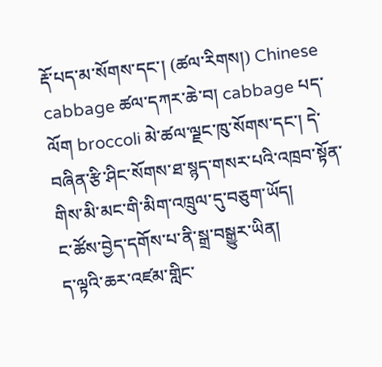རྡོ་པད་མ་སོགས་དང་། (ཚལ་རིགས།) Chinese cabbage ཚལ་དཀར་ཆེ་བ། cabbage པད་ལོག broccoli མེ་ཚལ་ལྗང་ཁུ་སོགས་དང་། དེ་བཞིན་རྩི་ཤིང་སོགས་ཐ་སྙད་གསར་པའི་འཁྲབ་སྟོན་གིས་མི་མང་གི་མིག་འཁྲུལ་དུ་བཅུག་ཡོད།
ང་ཚོས་བྱེད་དགོས་པ་ནི་སྒྲ་བསྒྱུར་ཡིན།
ད་ལྟའི་ཆར་འཛམ་གླིང་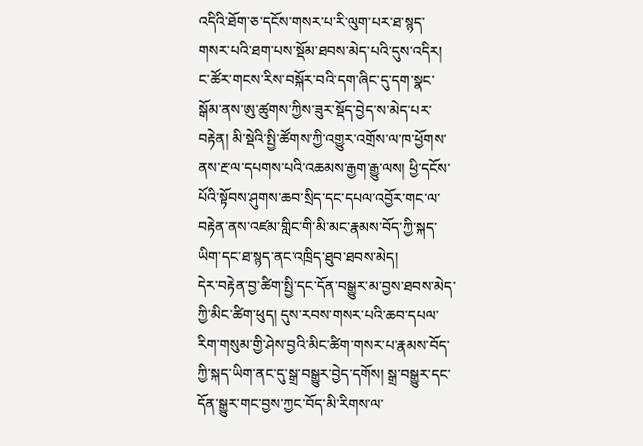འདིའི་ཐོག་ཅ་དངོས་གསར་པ་རི་ལུག་པར་ཐ་སྙད་གསར་པའི་ཐག་པས་སྡོམ་ཐབས་མེད་པའི་དུས་འདིར། ང་ཚོར་གངས་རིས་བསྐོར་བའི་དག་ཞིང་དུ་དག་སྣང་སྒོམ་ནས་ཨུ་ཚུགས་ཀྱིས་ཟུར་སྡོད་བྱེད་ས་མེད་པར་བརྟེན། མི་སྡེའི་སྤྱི་ཚོགས་ཀྱི་འགྱུར་འགྲོས་ལ་ཁ་ཕྱོགས་ནས་རྔ་ལ་དཔགས་པའི་འཆམས་རྒྱག་རྒྱུ་ལས། ཕྱི་དངོས་པོའི་སྟོབས་ཤུགས་ཆབ་སྲིད་དང་དཔལ་འབྱོར་གང་ལ་བརྟེན་ནས་འཛམ་གླིང་གི་མི་མང་རྣམས་བོད་ཀྱི་སྐད་ཡིག་དང་ཐ་སྙད་ནང་འཁྲིད་ཐུབ་ཐབས་མེད།
དེར་བརྟེན་བྱ་ཚིག་སྤྱི་དང་དོན་བསྒྱུར་མ་བྱས་ཐབས་མེད་ཀྱི་མིང་ཚིག་ཕུད། དུས་རབས་གསར་པའི་ཆབ་དཔལ་རིག་གསུམ་གྱི་ཤེས་བྱའི་མིང་ཚིག་གསར་པ་རྣམས་བོད་ཀྱི་སྐད་ཡིག་ནང་དུ་སྒྲ་བསྒྱུར་བྱེད་དགོས། སྒྲ་བསྒྱུར་དང་དོན་སྒྱུར་གང་བྱས་ཀྱང་བོད་མི་རིགས་ལ་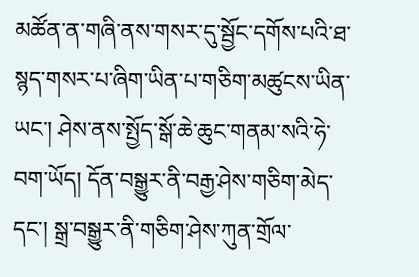མཚོན་ན་གཞི་ནས་གསར་དུ་སྦྱོང་དགོས་པའི་ཐ་སྙད་གསར་པ་ཞིག་ཡིན་པ་གཅིག་མཚུངས་ཡིན་ཡང་། ཤེས་ནས་སྤྱོད་སྒོ་ཆེ་ཆུང་གནམ་སའི་ཧེ་བག་ཡོད། དོན་བསྒྱུར་ནི་བརྒྱ་ཤེས་གཅིག་མེད་དང་། སྒྲ་བསྒྱུར་ནི་གཅིག་ཤེས་ཀུན་གྲོལ་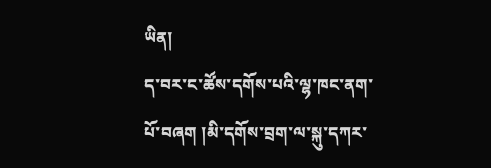ཡིན།
ད་བར་ང་ཚོས་དགོས་པའི་ལྷ་ཁང་ནག་པོ་བཞག །མི་དགོས་བྲག་ལ་སྐུ་དཀར་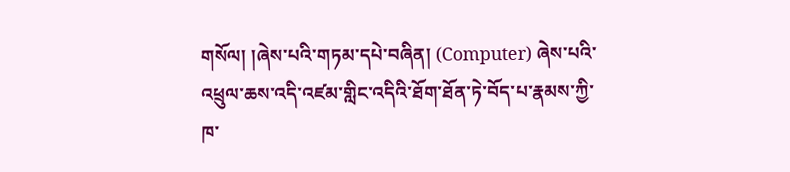གསོལ། །ཞེས་པའི་གཏམ་དཔེ་བཞིན། (Computer) ཞེས་པའི་འཕྲུལ་ཆས་འདི་འཛམ་གླིང་འདིའི་ཐོག་ཐོན་ཏེ་བོད་པ་རྣམས་ཀྱི་ཁ་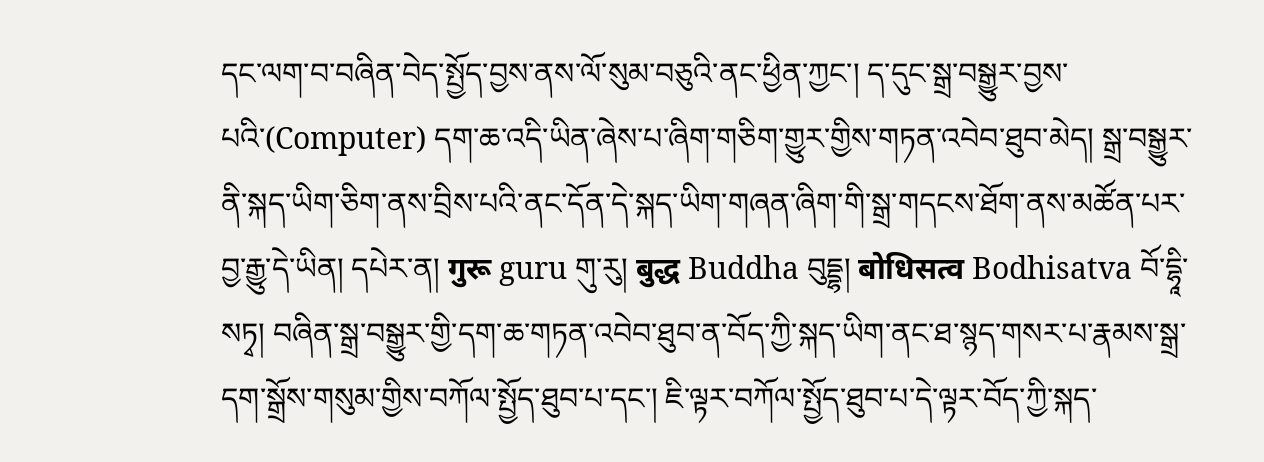དང་ལག་བ་བཞིན་བེད་སྤྱོད་བྱས་ནས་ལོ་སུམ་བཅུའི་ནང་ཕྱིན་ཀྱང་། ད་དུང་སྒྲ་བསྒྱུར་བྱས་པའི་(Computer) དག་ཆ་འདི་ཡིན་ཞེས་པ་ཞིག་གཅིག་གྱུར་གྱིས་གཏན་འབེབ་ཐུབ་མེད། སྒྲ་བསྒྱུར་ནི་སྐད་ཡིག་ཅིག་ནས་བྲིས་པའི་ནང་དོན་དེ་སྐད་ཡིག་གཞན་ཞིག་གི་སྒྲ་གདངས་ཐོག་ནས་མཚོན་པར་བྱ་རྒྱུ་དེ་ཡིན། དཔེར་ན། गुरू guru གུ་རུ། बुद्ध Buddha བུདྡྷ། बोधिसत्व Bodhisatva བོ་དྷཱི་སཏྭ། བཞིན་སྒྲ་བསྒྱུར་གྱི་དག་ཆ་གཏན་འབེབ་ཐུབ་ན་བོད་ཀྱི་སྐད་ཡིག་ནང་ཐ་སྙད་གསར་པ་རྣམས་སྒྲ་དག་སྒྲོས་གསུམ་གྱིས་བཀོལ་སྤྱོད་ཐུབ་པ་དང་། ཇི་ལྟར་བཀོལ་སྤྱོད་ཐུབ་པ་དེ་ལྟར་བོད་ཀྱི་སྐད་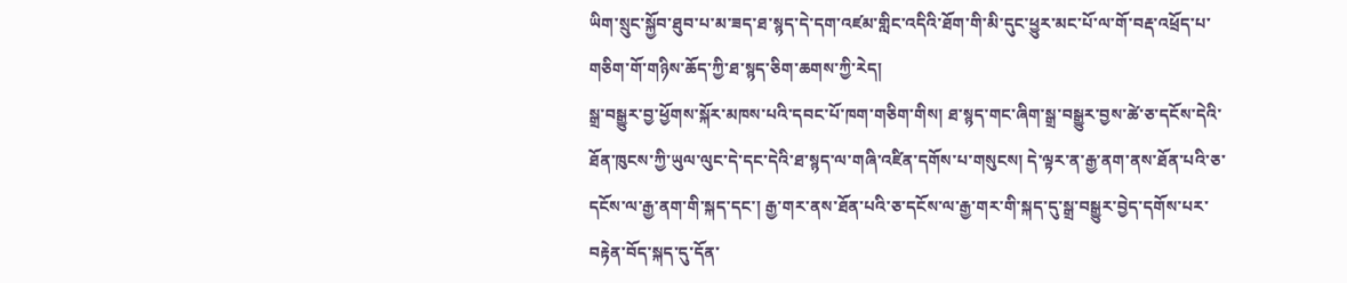ཡིག་སྲུང་སྐྱོབ་ཐུབ་པ་མ་ཟད་ཐ་སྙད་དེ་དག་འཛམ་གླིང་འདིའི་ཐོག་གི་མི་དུང་ཕྱུར་མང་པོ་ལ་གོ་བརྡ་འཕྲོད་པ་གཅིག་གོ་གཉིས་ཆོད་ཀྱི་ཐ་སྙད་ཅིག་ཆགས་ཀྱི་རེད།
སྒྲ་བསྒྱུར་བྱ་ཕྱོགས་སྐོར་མཁས་པའི་དབང་པོ་ཁག་གཅིག་གིས། ཐ་སྙད་གང་ཞིག་སྒྲ་བསྒྱུར་བྱས་ཚེ་ཅ་དངོས་དེའི་ཐོན་ཁུངས་ཀྱི་ཡུལ་ལུང་དེ་དང་དེའི་ཐ་སྙད་ལ་གཞི་འཛིན་དགོས་པ་གསུངས། དེ་ལྟར་ན་རྒྱ་ནག་ནས་ཐོན་པའི་ཅ་དངོས་ལ་རྒྱ་ནག་གི་སྐད་དང་། རྒྱ་གར་ནས་ཐོན་པའི་ཅ་དངོས་ལ་རྒྱ་གར་གི་སྐད་དུ་སྒྲ་བསྒྱུར་བྱེད་དགོས་པར་བརྟེན་བོད་སྐད་དུ་དོན་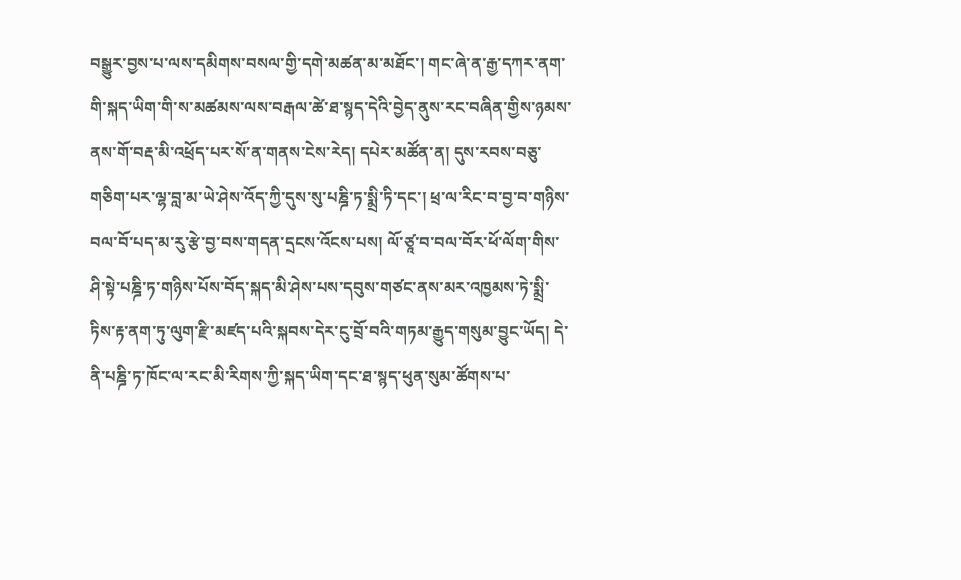བསྒྱུར་བྱས་པ་ལས་དམིགས་བསལ་གྱི་དགེ་མཚན་མ་མཐོང་། གང་ཞེ་ན་རྒྱ་དཀར་ནག་གི་སྐད་ཡིག་གི་ས་མཚམས་ལས་བརྒལ་ཚེ་ཐ་སྙད་དེའི་བྱེད་ནུས་རང་བཞིན་གྱིས་ཉམས་ནས་གོ་བརྡ་མི་འཕྲོད་པར་སོ་ན་གནས་ངེས་རེད། དཔེར་མཚོན་ན། དུས་རབས་བཅུ་གཅིག་པར་ལྷ་བླ་མ་ཡེ་ཤེས་འོད་ཀྱི་དུས་སུ་པཎྜི་ཏ་སྨྲི་ཏི་དང་། ཕྲ་ལ་རིང་བ་བྱ་བ་གཉིས་བལ་བོ་པད་མ་རུ་རྩེ་བྱ་བས་གདན་དྲངས་འོངས་པས། ལོ་ཙཱ་བ་བལ་བོར་ཕོ་ལོག་གིས་ཤི་སྟེ་པཎྜི་ཏ་གཉིས་པོས་བོད་སྐད་མི་ཤེས་པས་དབུས་གཙང་ནས་མར་འཁྱམས་ཏེ་སྨྲི་ཏིས་རྟ་ནག་ཏུ་ལུག་རྫི་མཛད་པའི་སྐབས་དེར་ངུ་བྲོ་བའི་གཏམ་རྒྱུད་གསུམ་བྱུང་ཡོད། དེ་ནི་པཎྜི་ཏ་ཁོང་ལ་རང་མི་རིགས་ཀྱི་སྐད་ཡིག་དང་ཐ་སྙད་ཕུན་སུམ་ཚོགས་པ་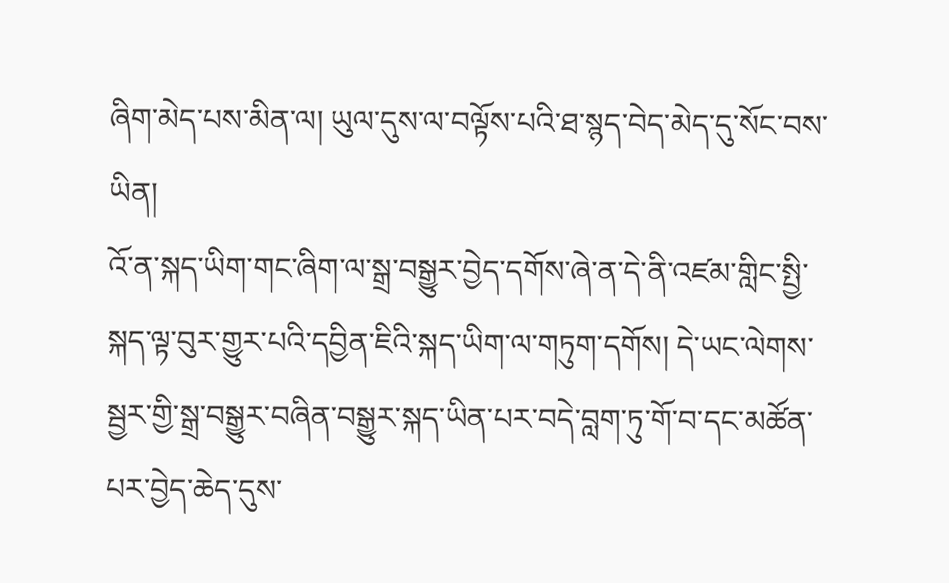ཞིག་མེད་པས་མིན་ལ། ཡུལ་དུས་ལ་བལྟོས་པའི་ཐ་སྙད་བེད་མེད་དུ་སོང་བས་ཡིན།
འོ་ན་སྐད་ཡིག་གང་ཞིག་ལ་སྒྲ་བསྒྱུར་བྱེད་དགོས་ཞེ་ན་དེ་ནི་འཛམ་གླིང་སྤྱི་སྐད་ལྟ་བུར་གྱུར་པའི་དབྱིན་ཇིའི་སྐད་ཡིག་ལ་གཏུག་དགོས། དེ་ཡང་ལེགས་སྦྱར་གྱི་སྒྲ་བསྒྱུར་བཞིན་བསྒྱུར་སྐད་ཡིན་པར་བདེ་བླག་ཏུ་གོ་བ་དང་མཚོན་པར་བྱེད་ཆེད་དུས་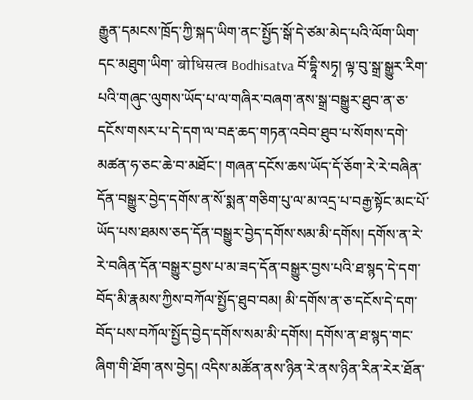རྒྱུན་དམངས་ཁྲོད་ཀྱི་སྐད་ཡིག་ནང་སྤྱོད་སྒོ་དེ་ཙམ་མེད་པའི་ལོག་ཡིག་དང་མཐུག་ཡིག་ बोधिसत्व Bodhisatva བོ་དྷཱི་སཏྭ། ལྟ་བུ་སྒྲ་སྒྱུར་རིག་པའི་གཞུང་ལུགས་ཡོད་པ་ལ་གཞིར་བཞག་ནས་སྒྲ་བསྒྱུར་ཐུབ་ན་ཅ་དངོས་གསར་པ་དེ་དག་ལ་བརྡ་ཆད་གཏན་འབེབ་ཐུབ་པ་སོགས་དགེ་མཚན་ཧ་ཅང་ཆེ་བ་མཐོང་། གཞན་དངོས་ཆས་ཡོད་དོ་ཅོག་རེ་རེ་བཞིན་དོན་བསྒྱུར་བྱེད་དགོས་ན་སོ་སྨན་གཅིག་པུ་ལ་མ་འདྲ་པ་བརྒྱ་སྟོང་མང་པོ་ཡོད་པས་ཐམས་ཅད་དོན་བསྒྱུར་བྱེད་དགོས་སམ་མི་དགོས། དགོས་ན་རེ་རེ་བཞིན་དོན་བསྒྱུར་བྱས་པ་མ་ཟད་དོན་བསྒྱུར་བྱས་པའི་ཐ་སྙད་དེ་དག་བོད་མི་རྣམས་ཀྱིས་བཀོལ་སྤྱོད་ཐུབ་བམ། མི་དགོས་ན་ཅ་དངོས་དེ་དག་བོད་པས་བཀོལ་སྤྱོད་བྱེད་དགོས་སམ་མི་དགོས། དགོས་ན་ཐ་སྙད་གང་ཞིག་གི་ཐོག་ནས་བྱེད། འདིས་མཚོན་ནས་ཉིན་རེ་ནས་ཉིན་རིན་རེར་ཐོན་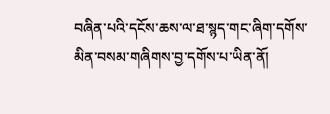བཞིན་པའི་དངོས་ཆས་ལ་ཐ་སྙད་གང་ཞིག་དགོས་མིན་བསམ་གཞིགས་བྱ་དགོས་པ་ཡིན་ནོ།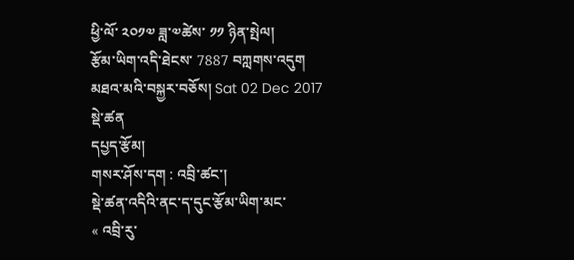ཕྱི་ལོ་ ༢༠༡༧ ཟླ་༧ཚེས་ ༡༡ ཉིན་སྤེལ།
རྩོམ་ཡིག་འདི་ཐེངས་ 7887 བཀླགས་འདུག
མཐའ་མའི་བསྐྱར་བཅོས། Sat 02 Dec 2017
སྡེ་ཚན
དཔྱད་རྩོམ།
གསར་ཤོས་དག : འབྲི་ཚང་།
སྡེ་ཚན་འདིའི་ནང་ད་དུང་རྩོམ་ཡིག་མང་
« འབྲི་རུ་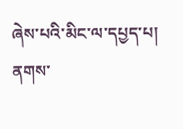ཞེས་པའི་མིང་ལ་དཔྱད་པ།
ནགས་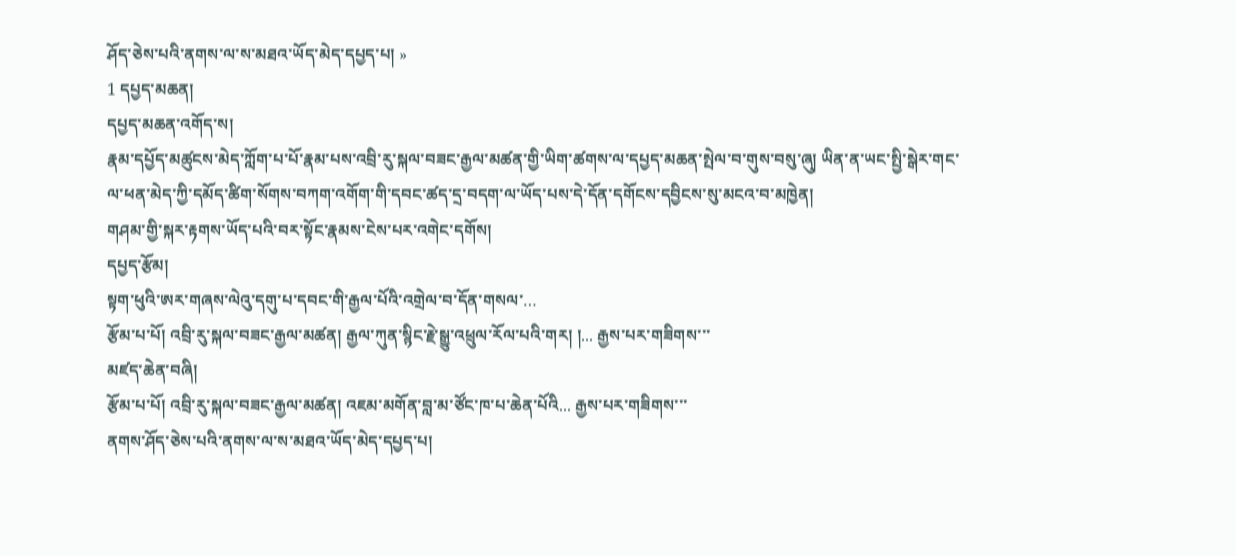ཤོད་ཅེས་པའི་ནགས་ལ་ས་མཐའ་ཡོད་མེད་དཔྱད་པ། »
1 དཔྱད་མཆན།
དཔྱད་མཆན་འགོད་ས།
རྣམ་དཔྱོད་མཚུངས་མེད་ཀློག་པ་པོ་རྣམ་པས་འབྲི་རུ་སྐལ་བཟང་རྒྱལ་མཚན་གྱི་ཡིག་ཚགས་ལ་དཔྱད་མཆན་སྤེལ་བ་གུས་བསུ་ཞུ། ཡིན་ན་ཡང་སྤྱི་སྒེར་གང་ལ་ཕན་མེད་ཀྱི་དམོད་ཚིག་སོགས་བཀག་འགོག་གི་དབང་ཚད་དྲ་བདག་ལ་ཡོད་པས་དེ་དོན་དགོངས་དབྱིངས་སུ་མངའ་བ་མཁྱེན།
གཤམ་གྱི་སྐར་རྟགས་ཡོད་པའི་བར་སྟོང་རྣམས་ངེས་པར་འགེང་དགོས།
དཔྱད་རྩོམ།
སྟག་ཕུའི་ཨར་གཞས་ལེའུ་དགུ་པ་དབང་གི་རྒྱལ་པོའི་འགྲེལ་བ་དོན་གསལ་…
རྩོམ་པ་པོ། འབྲི་རུ་སྐལ་བཟང་རྒྱལ་མཚན། རྒྱལ་ཀུན་སྙིང་རྗེ་སྒྱུ་འཕྲུལ་རོལ་པའི་གར། །... རྒྱས་པར་གཟིགས་་་
མཛད་ཆེན་བཞི།
རྩོམ་པ་པོ། འབྲི་རུ་སྐལ་བཟང་རྒྱལ་མཚན། འཇམ་མགོན་བླ་མ་ཙོང་ཁ་པ་ཆེན་པོའི... རྒྱས་པར་གཟིགས་་་
ནགས་ཤོད་ཅེས་པའི་ནགས་ལ་ས་མཐའ་ཡོད་མེད་དཔྱད་པ།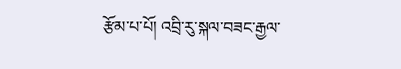རྩོམ་པ་པོ། འབྲི་རུ་སྐལ་བཟང་རྒྱལ་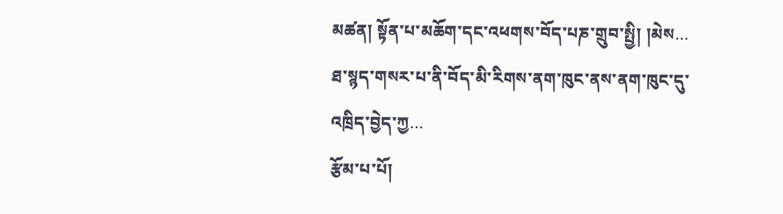མཚན། སྟོན་པ་མཆོག་དང་འཕགས་བོད་པཎ་གྲུབ་སྤྱི། །མེས…
ཐ་སྙད་གསར་པ་ནི་བོད་མི་རིགས་ནག་ཁུང་ནས་ནག་ཁུང་དུ་འཁྲིད་བྱེད་ཀྱ…
རྩོམ་པ་པོ།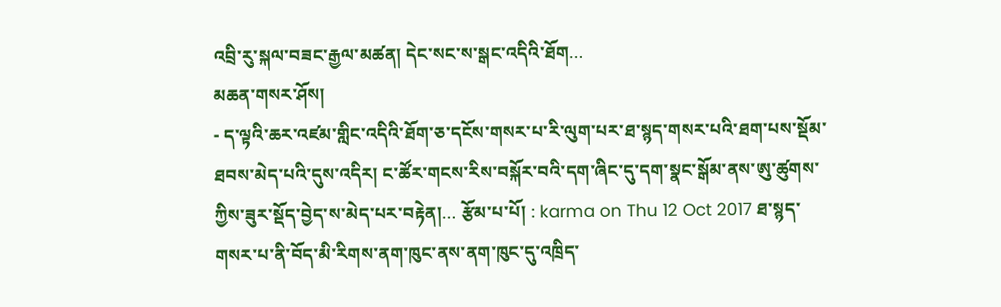འབྲི་རུ་སྐལ་བཟང་རྒྱལ་མཚན། དེང་སང་ས་སྒང་འདིའི་ཐོག…
མཆན་གསར་ཤོས།
- ད་ལྟའི་ཆར་འཛམ་གླིང་འདིའི་ཐོག་ཅ་དངོས་གསར་པ་རི་ལུག་པར་ཐ་སྙད་གསར་པའི་ཐག་པས་སྡོམ་ཐབས་མེད་པའི་དུས་འདིར། ང་ཚོར་གངས་རིས་བསྐོར་བའི་དག་ཞིང་དུ་དག་སྣང་སྒོམ་ནས་ཨུ་ཚུགས་ཀྱིས་ཟུར་སྡོད་བྱེད་ས་མེད་པར་བརྟེན།… རྩོམ་པ་པོ། : karma on Thu 12 Oct 2017 ཐ་སྙད་གསར་པ་ནི་བོད་མི་རིགས་ནག་ཁུང་ནས་ནག་ཁུང་དུ་འཁྲིད་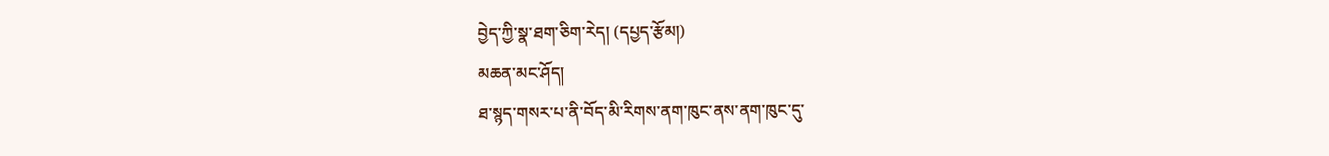བྱེད་ཀྱི་སྣ་ཐག་ཅིག་རེད། (དཔྱད་རྩོམ།)
མཆན་མང་ཤོད།
ཐ་སྙད་གསར་པ་ནི་བོད་མི་རིགས་ནག་ཁུང་ནས་ནག་ཁུང་དུ་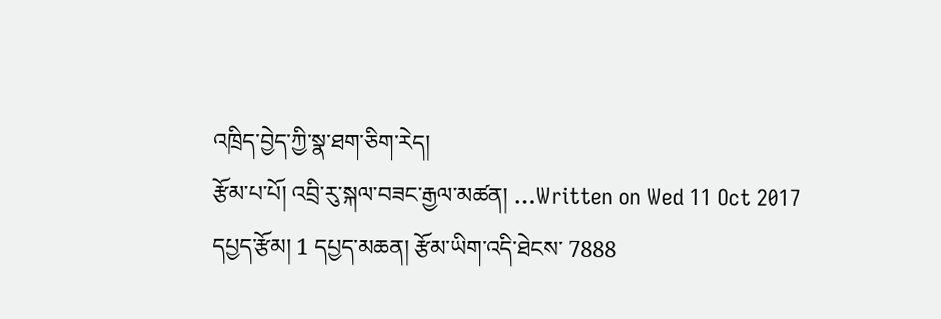འཁྲིད་བྱེད་ཀྱི་སྣ་ཐག་ཅིག་རེད།
རྩོམ་པ་པོ། འབྲི་རུ་སྐལ་བཟང་རྒྱལ་མཚན། …Written on Wed 11 Oct 2017 དཔྱད་རྩོམ། 1 དཔྱད་མཆན། རྩོམ་ཡིག་འདི་ཐེངས་ 7888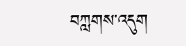བཀླགས་འདུག